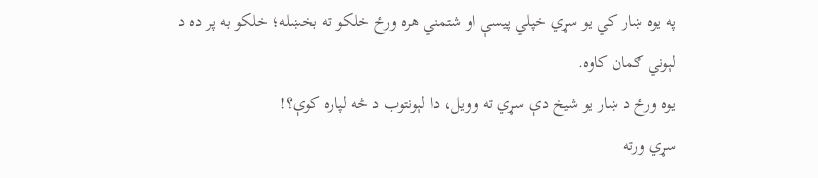په يوه ښار کي يو سړي خپلي پيسې او شتمني هره ورځ خلکو ته بخښله؛ خلکو به پر ده د لېوني ګمان کاوه.
يوه ورځ د ښار يو شيخ دې سړي ته وويل، دا لېونتوب د څه لپاره کوې؟!
سړي ورته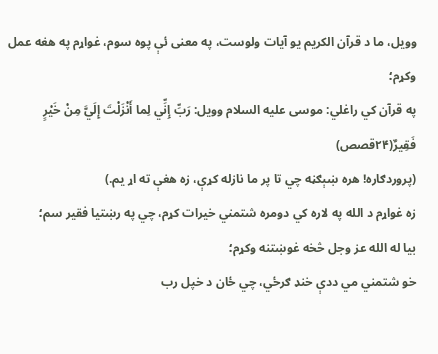وويل، ما د قرآن الکريم يو آيات ولوست، په معنی ئې پوه سوم، غواړم په هغه عمل وکړم؛
په قرآن کي راغلي: موسی علیه السلام وويل: رَبِّ إِنِّي لِما أَنْزَلْتَ إِلَيَّ مِنْ خَيْرٍ فَقِيرٌ(۲۴قصص)
(پروردګاره! هره ښېګڼه چي تا پر ما نازله کړې، زه هغې ته اړ يم.)
زه غواړم د الله په لاره کي دومره شتمني خيرات کړم، چي په رښتيا فقیر سم؛
بيا له الله عز وجل څخه غوښتنه وکړم؛
خو شتمني مي ددې خنډ ګرځي، چي ځان د خپل رب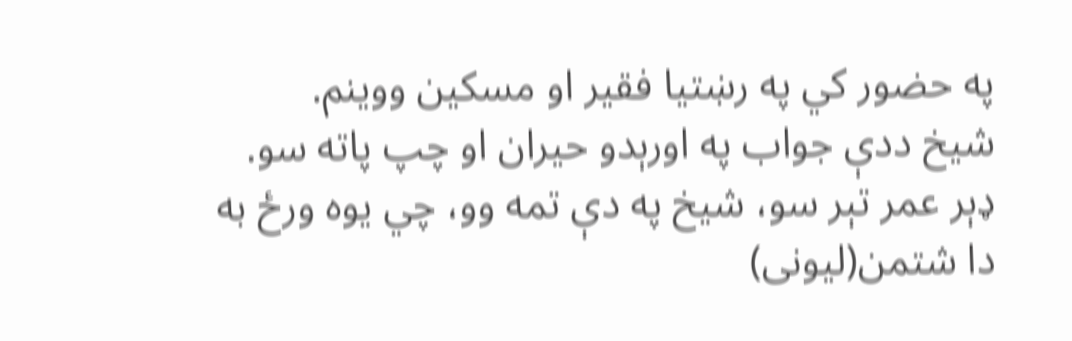په حضور کي په رښتيا فقير او مسکين ووينم.
شیخ ددې جواب په اورېدو حیران او چپ پاته سو.
ډېر عمر تېر سو، شیخ په دې تمه وو، چي يوه ورځ به دا شتمن(لیونی)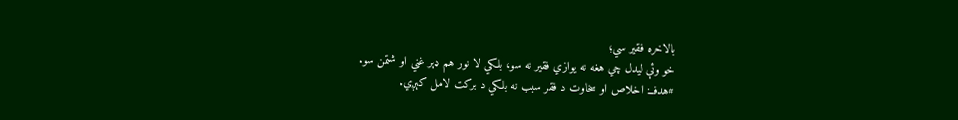بالاخره فقیر سي؛
خو وئې لیدل چي هغه نه یوازي فقیر نه سو، بلکي لا نور هم ډېر غني او شتمن سو.
#هدفــ: اخلاص او سخاوت د فقر سبب نه بلکي د برکت لامل کېږي.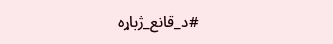#د_قانع_ژباړه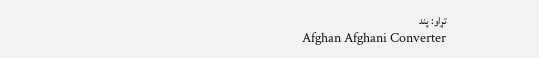تړاو: پند
Afghan Afghani Converter